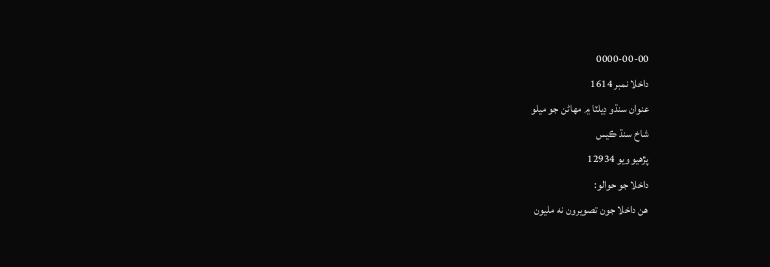0000-00-00
داخلا نمبر 1614
عنوان سنڌو ڊيلٽا ۾ مهاڻن جو ميلو
شاخ سنڌ ڪيس
پڙهيو ويو 12934
داخلا جو حوالو:
هن داخلا جون تصويرون نه مليون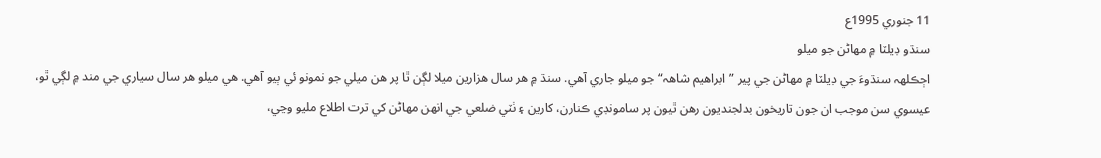11 جنوري 1995ع
سنڌو ڊيلٽا ۾ مهاڻن جو ميلو
اڄڪلھہ سنڌوءَ جي ڊيلٽا ۾ مهاڻن جي پير ”ابراهيم شاھہ“ جو ميلو جاري آهي. سنڌ ۾ هر سال هزارين ميلا لڳن ٿا پر هن ميلي جو نمونو ئي ٻيو آهي. هي ميلو هر سال سياري جي مند ۾ لڳي ٿو، عيسوي سن موجب ان جون تاريخون بدلجنديون رهن ٿيون پر سامونڊي ڪنارن، کارين ۽ ٺٽي ضلعي جي انھن مهاڻن کي ترت اطلاع مليو وڃي،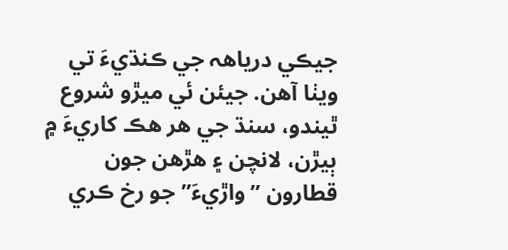جيڪي درياھہ جي ڪنڌيءَ تي ويٺا آهن. جيئن ئي ميڙو شروع ٿيندو، سنڌ جي هر هڪ کاريءَ ۾ ٻيڙن، لانچن ۽ هڙهن جون قطارون ”واڙيءَ” جو رخ ڪري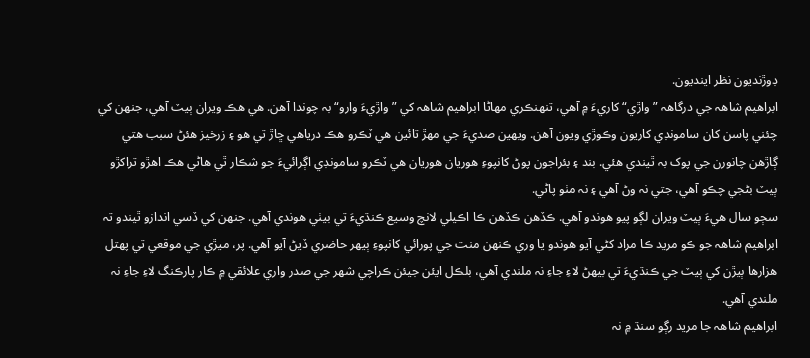ڊوڙنديون نظر اينديون.
ابراهيم شاھہ جي درگاھہ ”واڙي“ کاريءَ ۾ آهي، تنھنڪري مهاڻا ابراهيم شاھہ کي ”واڙيءَ وارو“ بہ چوندا آهن. هي هڪ ويران ٻيٽ آهي، جنھن کي چئني پاسن کان سامونڊي کاريون وڪوڙي ويون آهن. ويھين صديءَ جي مهڙ تائين هي ٽڪرو هڪ درياهي ڇاڙ تي هو ۽ زرخيز هئڻ سبب هتي ڳاڙهن چانورن جي پوک بہ ٿيندي هئي. بند ۽ بئراجون پوڻ کانپوءِ هوريان هوريان هي ٽڪرو سامونڊي اڳرائيءَ جو شڪار ٿي هاڻي هڪ اهڙو تراکڙو ٻيٽ بڻجي چڪو آهي، جتي نہ وڻ آهي ۽ نہ مٺو پاڻي.
سڄو سال هيءَ ٻيٽ ويران لڳو پيو هوندو آهي. ڪڏهن ڪڏهن ڪا اڪيلي لانچ وسيع ڪنڌيءَ تي بيٺي هوندي آهي. جنھن کي ڏسي اندازو ٿيندو تہ ابراهيم شاھہ جو ڪو مريد ڪا مراد کڻي آيو هوندو يا وري ڪنھن منت جي پورائي کانپوءِ ٻيھر حاضري ڏيڻ آيو آهي. پر، ميڙي جي موقعي تي پھتل هزارها ٻيڙن کي ٻيٽ جي ڪنڌيءَ تي بيھڻ لاءِ جاءِ نہ ملندي آهي، بلڪل ايئن جيئن ڪراچي شهر جي صدر واري علائقي ۾ ڪار پارڪنگ لاءِ جاءِ نہ ملندي آهي.
ابراهيم شاھہ جا مريد رڳو سنڌ ۾ نہ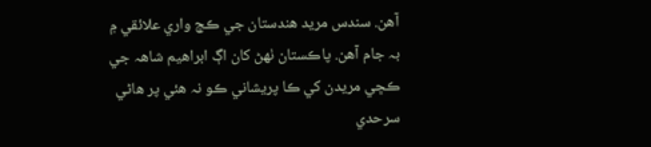آهن. سندس مريد هندستان جي ڪڇ واري علائقي ۾ بہ جام آهن. پاڪستان ٺھڻ کان اڳ ابراهيم شاھہ جي ڪڇي مريدن کي ڪا پريشاني ڪو نہ هئي پر هاڻي سرحدي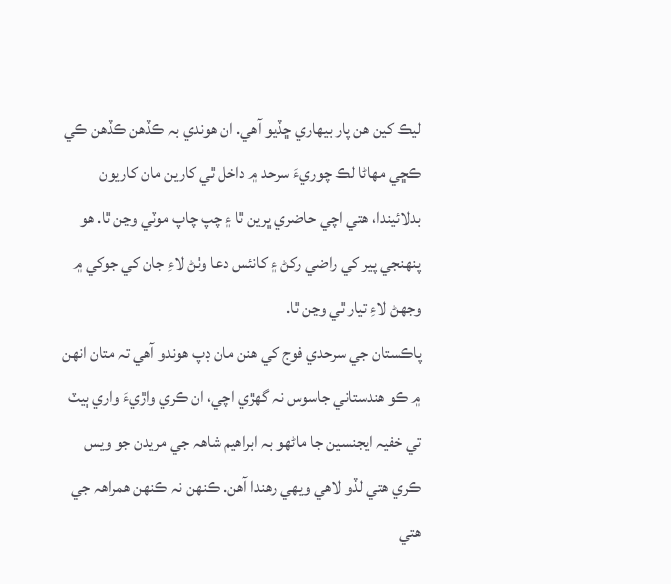ليڪ کين هن پار بيھاري ڇڏيو آهي. ان هوندي بہ ڪڏهن ڪڏهن ڪي ڪڇي مهاڻا لڪ چوريءَ سرحد ۾ داخل ٿي کارين مان کاريون بدلائيندا، هتي اچي حاضري ڀرين ٿا ۽ چپ چاپ موٽي وڃن ٿا. هو پنھنجي پير کي راضي رکڻ ۽ کانئس دعا وٺڻ لاءِ جان کي جوکي ۾ وجهڻ لاءِ تيار ٿي وڃن ٿا.
پاڪستان جي سرحدي فوج کي هنن مان ڊپ هوندو آهي تہ متان انھن ۾ ڪو هندستاني جاسوس نہ گهڙي اچي، ان ڪري واڙيءَ واري ٻيٽ تي خفيہ ايجنسين جا ماڻهو بہ ابراهيم شاھہ جي مريدن جو ويس ڪري هتي لڏو لاهي ويھي رهندا آهن. ڪنھن نہ ڪنھن همراھہ جي هتي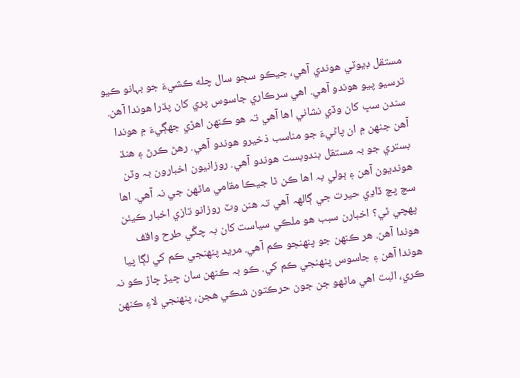مستقل ڊيوٽي هوندي آهي، جيڪو سڄو سال چله ڪشيءَ جو بہانو ڪيو ترسيو پيو هوندو آهي. اهي سرڪاري جاسوس پري کان پڌرا هوندا آهن. سندن سڀ کان وڏي نشاني اها آهي تہ هو ڪنھن اهڙي جهڳيءَ ۾ هوندا آهن جنھن ۾ ان پاڻيءَ جو مناسب ذخيرو هوندو آهي. رهڻ ڪرڻ ۽ هنڌ بستري جو بہ مستقل بندوبست هوندو آهي. روزانيون اخبارون بہ وٽن هونديون آهن ۽ ٻولي بہ اها ڪن ٿا جيڪا مقامي ماڻهن جي نہ آهي. اها سچ پچ ڏاڍي حيرت جي ڳالھہ آهي تہ هنن وٽ روزانو تازي اخبار ڪيئن پھچي ٿي؟ اخبارن سبب هو ملڪي سياست کان بہ چڱي طرح واقف هوندا آهن. هر ڪنھن جو پنھنجو ڪم آهي. مريد پنھنجي ڪم کي لڳا پيا هوندا آهن ۽ جاسوس پنھنجي ڪم کي. ڪو بہ ڪنھن سان ڇيڙ ڇاڙ ڪو نہ ڪري، البت اهي ماڻهو جن جون حرڪتون شڪي هجن، پنھنجي لاءِ ڪنھن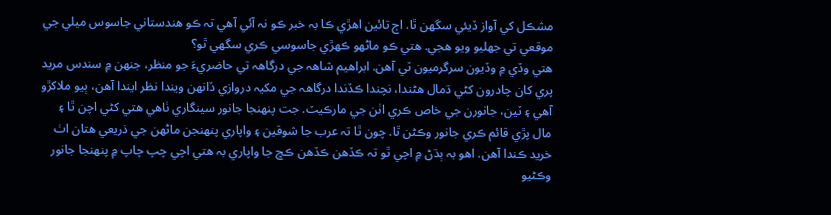مشڪل کي آواز ڏيئي سگهن ٿا. اڄ تائين اهڙي ڪا بہ خبر ڪو نہ آئي آهي تہ ڪو هندستاني جاسوس ميلي جي موقعي تي جهليو ويو هجي. هتي ڪو ماڻهو ڪھڙي جاسوسي ڪري سگهي ٿو؟
هتي وڏي ۾ وڏيون سرگرميون ٽي آهن. ابراهيم شاھہ جي درگاھہ تي حاضريءَ جو منظر، جنھن ۾ سندس مريد پري کان چادرون کڻي ڌمال هڻندا، نچندا ڪڏندا درگاھہ جي مکيہ دروازي ڏانھن ويندا نظر ايندا آهن، ٻيو ملاکڙو آهي ۽ ٽين، جانورن جي خاص ڪري اٺن جي مارڪيٽ. جت پنھنجا جانور سينگاري ٺاهي هتي کڻي اچن ٿا ۽ مال پڙي قائم ڪري جانور وڪڻن ٿا. چون ٿا تہ عرب جا شوقين ۽ واپاري پنھنجن ماڻهن جي ذريعي هتان اٺ خريد ڪندا آهن. اهو بہ ٻڌڻ ۾ اچي ٿو تہ ڪڏهن ڪڏهن ڪڇ جا واپاري بہ هتي اچي چپ چاپ ۾ پنھنجا جانور وڪڻيو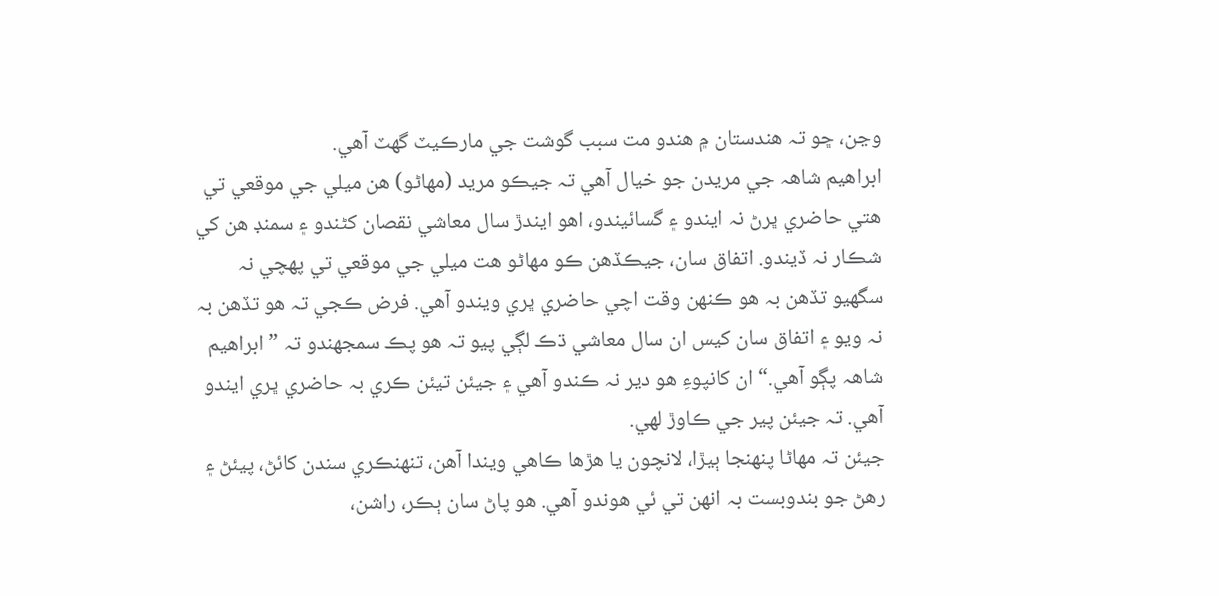وڃن، ڇو تہ هندستان ۾ هندو مت سبب گوشت جي مارڪيٽ گهٽ آهي.
ابراهيم شاھہ جي مريدن جو خيال آهي تہ جيڪو مريد (مهاڻو) هن ميلي جي موقعي تي هتي حاضري ڀرڻ نہ ايندو ۽ گسائيندو، اهو ايندڙ سال معاشي نقصان کڻندو ۽ سمنڊ هن کي شڪار نہ ڏيندو. اتفاق سان، جيڪڏهن ڪو مهاڻو هت ميلي جي موقعي تي پھچي نہ سگهيو تڏهن بہ هو ڪنھن وقت اچي حاضري ڀري ويندو آهي. فرض ڪجي تہ هو تڏهن بہ نہ ويو ۽ اتفاق سان کيس ان سال معاشي ڌڪ لڳي پيو تہ هو پڪ سمجهندو تہ ”ابراهيم شاھہ پڳو آهي.“ ان کانپوءِ هو دير نہ ڪندو آهي ۽ جيئن تيئن ڪري بہ حاضري ڀري ايندو آهي. تہ جيئن پير جي ڪاوڙ لهي.
جيئن تہ مهاڻا پنھنجا ٻيڙا، لانچون يا هڙها ڪاهي ويندا آهن، تنھنڪري سندن کائڻ، پيئڻ ۽ رهڻ جو بندوبست بہ انھن تي ئي هوندو آهي. هو پاڻ سان ٻڪر، راشن،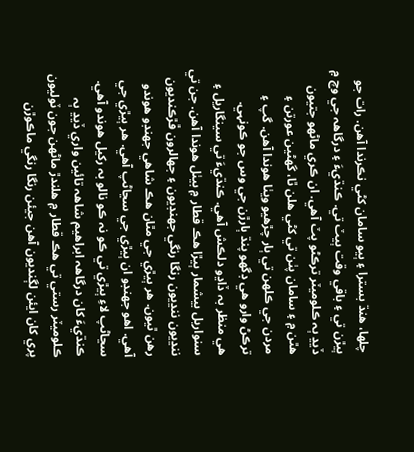چلها، هنڌ بسترا ۽ ٻيو سامان کڻي نڪرندا آهن. رات جو ٻيڙن تي ۽ باقي وقت ٻيٽ تي. ڪنڌيءَ ۽ درگاھہ جي وچ ۾ ڏيڍ ٻہ ڪلوميٽر ترڪڻو پٽ آهي. ان ڪري ماڻهو جتيون هٿن ۾ ۽ سامان پٺن تي کڻي هلن ٿا، گهڻين عورتن ۽ مردن جي ڪلهن تي ٻار چڙهيو ويٺا هوندا آهن. گپ ۽ ترڪڻ وارو هي ڊگهو پنڌ ٻارڙن جي وس جو ڪونہي.
هي منظر بہ ڏاڍو دلڪش آهي. ڪنڌيءَ تي سينگاريل ۽ سنواريل بيشمار ٻيڙا هڪ قطار ۾ بيٺل هوندا آهن. جن تي ننڍيون ننڍيون رنگا رنگي جهنڊيون ۽ جهالرون ڦڙڪنديون رهن ٿيون. هر ٻيڙي جي مٿان هڪ شاهي جهنڊو هوندو آهي. اهو جهنڊو ان ٻيڙي جي سڃاڻپ آهي. هر ٻيڙي جي سڃاڻپ لاءِ ٻيڙي تي ڪو نہ ڪو نالو بہ رکيل هوندو آهي.
ڪنڌيءَ کان درگاھہ ابراهيم شاھہ تائين واري ڏيڍ ٻہ ڪلوميٽر رستي تي هڪ قطار ۾ هلندڙ ماڻهن جون ٽوليون پري کان ايئن لڳنديون آهن جيئن رنگا رنگي ماڪوڙن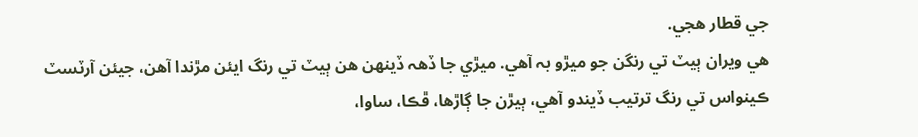جي قطار هجي.
هي ويران ٻيٽ تي رنگن جو ميڙو بہ آهي. ميڙي جا ڏھہ ڏينھن هن ٻيٽ تي رنگ ايئن مڙندا آهن، جيئن آرٽسٽ ڪينواس تي رنگ ترتيب ڏيندو آهي، ٻيڙن جا ڳاڙها، ڦڪا، ساوا،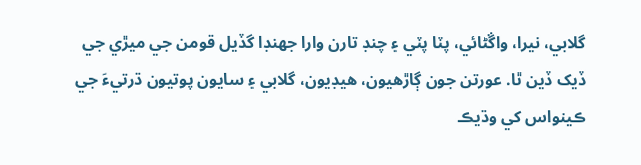گلابي، نيرا، واڱڻائي، پٽا پٽي ۽ چنڊ تارن وارا جهنڊا گڏيل قومن جي ميڙي جي ڏيک ڏين ٿا. عورتن جون ڳاڙهيون، هيڊيون، گلابي ۽ سايون پوتيون ڌرتيءَ جي ڪينواس کي وڌيڪ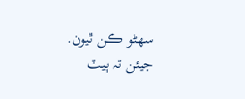سهڻو ڪن ٿيون.
جيئن تہ ٻيٽ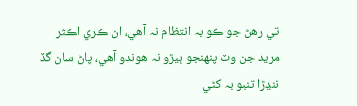تي رهڻ جو ڪو بہ انتظام نہ آهي، ان ڪري اڪثر مريد جن وٽ پنھنجو ٻيڙو نہ هوندو آهي، پاڻ سان گڏ ننڍڙا تنبو بہ کڻي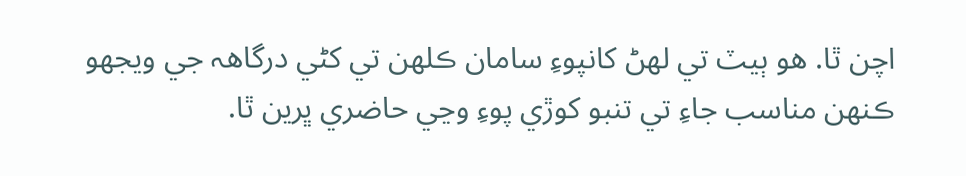اچن ٿا. هو ٻيٽ تي لهڻ کانپوءِ سامان ڪلهن تي کڻي درگاھہ جي ويجهو ڪنھن مناسب جاءِ تي تنبو کوڙي پوءِ وڃي حاضري ڀرين ٿا.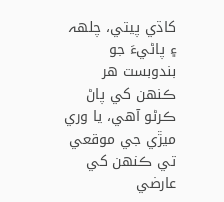کاڌي پيتي، چلھہ ۽ پاڻيءَ جو بندوبست هر ڪنھن کي پاڻ ڪرڻو آهي، يا وري ميڙي جي موقعي تي ڪنھن کي عارضي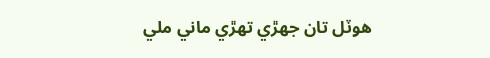هوٽل تان جھڙي تھڙي ماني ملي